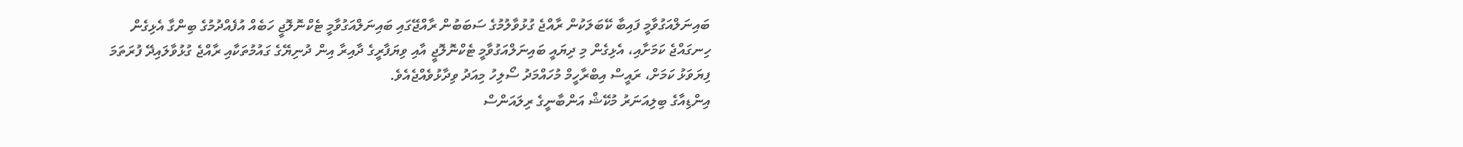ބައިނަލްއަގުވާމީ ފައިބާ ކޭބަލަކުން ރާއްޖެ ގުޅުވާލުމުގެ ސަބަބުން ރާއްޖޭގައި ބައިނަލްއަގުވާމީ ޓެކްނޮލޮޖީ ހަބެއް އުފެއްދުމުގެ ބިންގާ އެޅިގެން ހިނގައްޖެ ކަމަށާއި، އެޅިގެން މި ދިޔައީ ބައިނަލްއަގުވާމީ ޓެކްނޮލޮޖީ އާއި ވިޔަފާރީގެ ދާއިރާ އިން ދުނިޔޭގެ ގައުމުތަކާއި ރާއްޖެ ގުޅުވާލައިދޭ ފުރަތަމަ ފިޔަވަޅު ކަމަށް، ރައީސް އިބްރާހީމް މުހައްމަދު ސޯލިހު މިއަދު ވިދާޅުވެއްޖެއެވެ.
އިންޑިއާގެ ބިލިއަނަރު މުކޭޝް އަންބާނީގެ ރިލައަންސް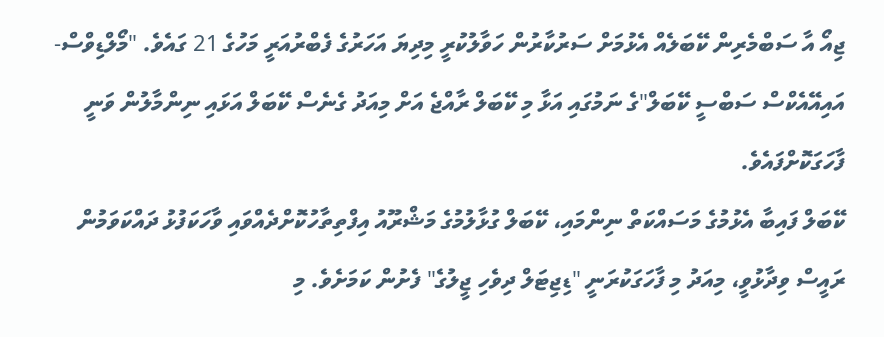ޖިއޯ އާ ސަބްމެރިން ކޭބަލެއް އެޅުމަށް ސަރުކާރުން ހަވާލުކުރީ މިދިޔަ އަހަރުގެ ފެބްރުއަރީ މަހުގެ 21 ގައެވެ. "މޯލްޑިވްސް-އައިއޭއެކްސް ސަބްސީ ކޭބަލް"ގެ ނަމުގައި އަޅާ މި ކޭބަލް ރާއްޖެ އަށް މިއަދު ގެނެސް ކޭބަލް އަޅައި ނިންމާލުން ވަނީ ފާހަގަކޮށްފައެވެ.
ކޭބަލް ފައިބާ އެޅުމުގެ މަސައްކަތް ނިންމައި، ކޭބަލް ގުޅާލުމުގެ މަޝްރޫއު އިފްތިތާހުކޮށްދެއްވައި ވާހަކަފުޅު ދައްކަވަމުން ރައީސް ވިދާޅުވީ، މިއަދު މި ފާހަގަކުރަނީ "ޑިޖިޓަލް ދިވެހި ޖީލުގެ" ފެށުން ކަމަށެވެ. މި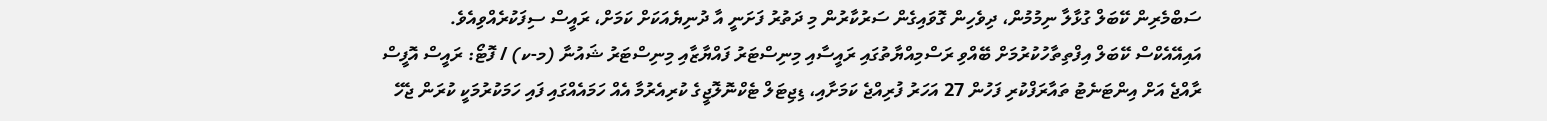ސަބްމެރިން ކޭބަލް ގުޅާލާ ނިމުމުން، ދިވެހިން ގޮވައިގެން ސަރުކާރުން މި ދަތުރު ފަށަނީ އާ ދުނިޔެއަކަށް ކަމަށް، ރައީސް ސިފަކުރެއްވިއެވެ.
އައިއޭއެކްސް ކޭބަލް އިފްތިތާހުކުރުމަށް ބޭއްވި ރަސްމިއްޔާތުގައި ރައީސާއި މިނިސްޓަރު ފައްޔާޒާއި މިނިސްޓަރު ޝައުނާ (މ-ކ) / ފޮޓޯ: ރައީސް އޮފީސް
ރާއްޖެ އަށް އިންޓަނެޓު ތައާރަފްކުރި ފަހުން 27 އަހަރު ފުރިއްޖެ ކަމަށާއި، ޑިޖިޓަލް ޓެކްނޮލޮޖީގެ ކުރިއެރުމާ އެއް ހަމައެއްގައި ފައި ހަމަކުރުމަކީ ކުރަން ޖެހޭ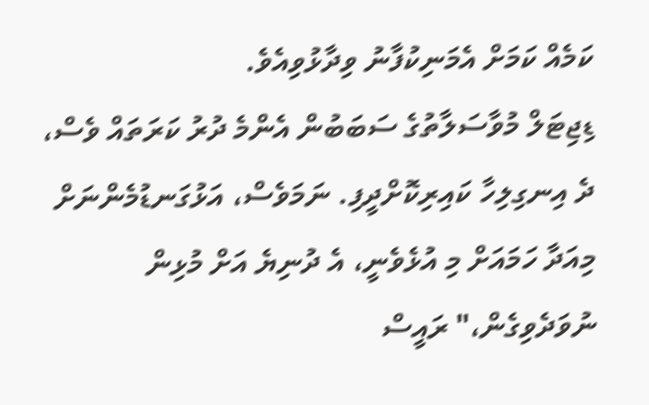ކަމެއް ކަމަށް އެމަނިކުފާނު ވިދާޅުވިއެވެ.
ޑިޖިޓަލް މުވާސަލާތުގެ ސަބަބުން އެންމެ ދުރު ކަރަތައް ވެސް، ދެ އިނގިލިހާ ކައިރިކޮށްދީފި. ނަމަވެސް، އަޅުގަނޑުމެންނަށް މިއަދާ ހަމައަށް މި އުޅެވެނީ، އެ ދުނިޔެ އަށް މުޅިން ނުވަދެވިގެން،" ރައީސް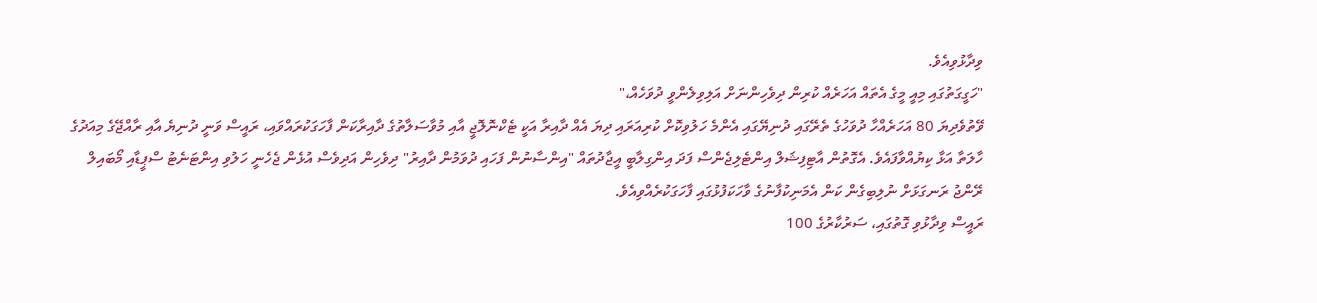ވިދާޅުވިއެވެ.
"ހަގީގަތުގައި މިއީ މީގެ އެތައް އަހަރެއް ކުރިން ދިވެހިންނަށް އަލިވިލެންވީ ދުވަހެއް،"
ވޭތުވެދިޔަ 80 އަހަރެއްހާ ދުވަހުގެ ތެރޭގައި ދުނިޔޭގައި އެންމެ ހަލުވިކޮށް ކުރިއަރައި ދިޔަ އެއް ދާއިރާ އަކީ ޓެކްނޮލޮޖީ އާއި މުވާސަލާތުގެ ދާއިރާކަން ފާހަގަކުރައްވައި، ރައީސް ވަނީ ދުނިޔެ އާއި ރާއްޖޭގެ މިއަދުގެ ހާލަތާ އަޅާ ކިޔުއްވާފައެވެ. އެގޮތުން އާޓިފިޝަލް އިންޓެލިޖެންސް ފަދަ އިންގިލާބީ އީޖާދުތައް "އިންސާނުން ފަހައި ދުވަމުން ދާއިރު" ދިވެހިން އަދިވެސް އުޅެން ޖެހެނީ ހަލުވި އިންޓަނެޓު ސްޕީޑާއި މޯބައިލް ރޭންޖު ރަނގަޅަށް ނުލިބިގެން ކަން އެމަނިކުފާނުގެ ވާހަކަފުޅުގައި ފާހަގަކުރެއްވިއެވެ.
ރައީސް ވިދާޅުވި ގޮތުގައި، ސަރުކާރުގެ 100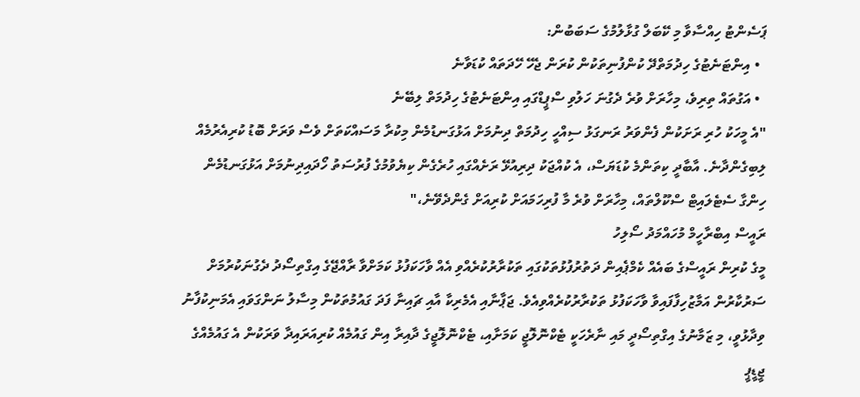ޕަސެންޓު ހިއްސާވާ މި ކޭބަލް ގުޅާލުމުގެ ސަބަބުން:
  • އިންޓަނެޓުގެ ހިދުމަތްދޭ ކުންފުނިތަކުން ކުރަން ޖެހޭ ހޭދަތައް ކުޑަވާނެ
  • އަގުތައް ތިރިވެ، މިހާރަށް ވުރެ ދެގުނަ ހަލުވި ސްޕީޑްގައި އިންޓަނެޓުގެ ހިދުމަތް ލިބޭނެ
"އެ މީހަކު ހުރި ރަށަކުން ފެންވަރު ރަނގަޅު ސިއްހީ ހިދުމަތް ދިނުމަށް އަޅުގަނޑުމެން މިކުރާ މަސައްކަތަށް ވެސް ވަރަށް ބޮޑު ކުރިއެރުމެއް ލިބިގެންދާނެ. އާބާދީ ކިތަންމެ ކުޑަޔަސް، އެ ކުއްޖަކު ދިރިއުޅޭ ރަށެއްގައި ހުރެގެން ކިޔެވުމުގެ ފުރުސަތު ހޯދައިދިނުމަށް އަޅުގަނޑުމެން ހިންގާ ސެޓެލައިޓް ސްކޫލްތައް، މިހާރަށް ވުރެ މާ ފުރިހަމައަށް ކުރިއަށް ގެންދެވޭނެ،"
ރައީސް އިބްރާހީމް މުހައްމަދު ސޯލިހު
މީގެ ކުރިން ރައީސްގެ ބައެއް ކެމްޕެއިން ދަތުރުފުޅުތަކުގައި ތަކުރާރުކުރެއްވި އެއް ވާހަކަފުޅު ކަމަށްވާ ރާއްޖޭގެ އިގްތިސޯދު ދެގުނަކުރުމަށް ސަރުކާރުން އަމާޒުހިފާފައިވާ ވާހަކަފުޅު ތަކުރާރުކުރެއްވިއެވެ. ޖަޕާނާއި އެމެރިކާ އާއި ޗައިނާ ފަދަ ގައުމުތަކުން މިސާލު ނަންގަވައި އެމަނިކުފާނު ވިދާޅުވީ، މި ޒަމާނުގެ އިގްތިސޯދީ މައި ނާރެހަކީ ޓެކްނޮލޮޖީ ކަމަށާއި، ޓެކްނޮލޮޖީގެ ދާއިރާ އިން ގައުމެއް ކުރިއަރައިދާ ވަރަކުން އެ ގައުމެއްގެ ޖީޑީޕީ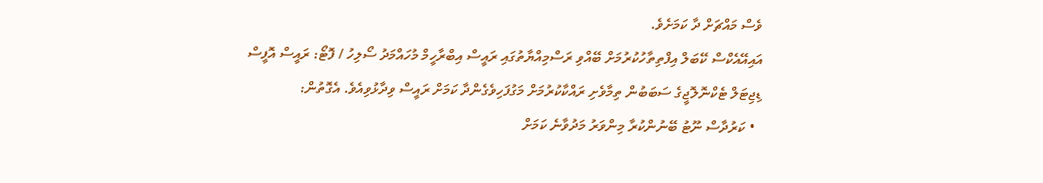ވެސް މައްޗަށް ދާ ކަމަށެވެ.
އައިއޭއެކްސް ކޭބަލް އިފްތިތާހުކުރުމަށް ބޭއްވި ރަސްމިއްޔާތުގައި ރައީސް އިބްރާހީމް މުހައްމަދު ސޯލިހު / ފޮޓޯ: ރައީސް އޮފީސް
ޑިޖިޓަލް ޓެކްނޮލޮޖީގެ ސަބަބުން ތިމާވެށި ރައްކާކުރުމަށް މަގުފަހިވެގެންދާ ކަމަށް ރައީސް ވިދާޅުވިއެވެ. އެގޮތުން:
  • ކަރުދާސް ނޫޓު ބޭނުންކުރާ މިންވަރު މަދުވާނެ ކަމަށް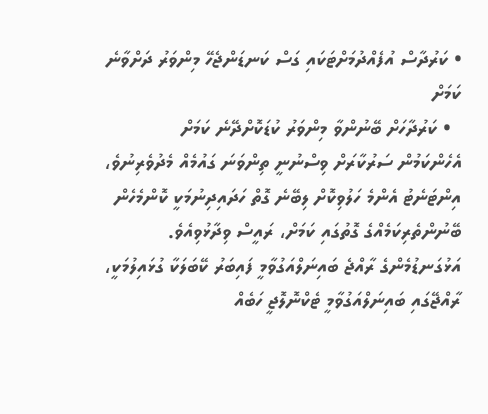• ކަރުދާސް އުފެއްދުމަށްޓަކައި ގަސް ކަނޑަންޖެހޭ މިންވަރު ދަށްވާނެ ކަމަށް
  • ކަރުދާހަށް ބޭނުންވާ މިންވަރު ކުޑަކޮށްދޭނެ ކަމަށް
އެހެންކަމުން ސަރުކާރަށް ވިސްނުނީ ތިންވަނަ ގައުމެއް މެދުވެރިނުވެ، އިންޓަނެޓު އެންމެ ހަލުވިކޮށް ލިބޭނެ ގޮތް ހަދައިދިނުމަކީ ކޮންމެހެން ބޭނުންތެރިކަމެއްގެ ގޮތުގައި ކަމަށް، ރައީސް ވިދާޅުވިއެވެ.
އަޅުގަނޑުމެންގެ ރާއްޖެ ބައިނަލްއަގުވާމީ ފައިބަރު ކޭބަލަކާ ގުޅައިލުމަކީ، ރާއްޖޭގައި ބައިނަލްއަގުވާމީ ޓެކްނޮލޮޖީ ހަބެއް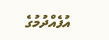އުފެއްދުމުގެ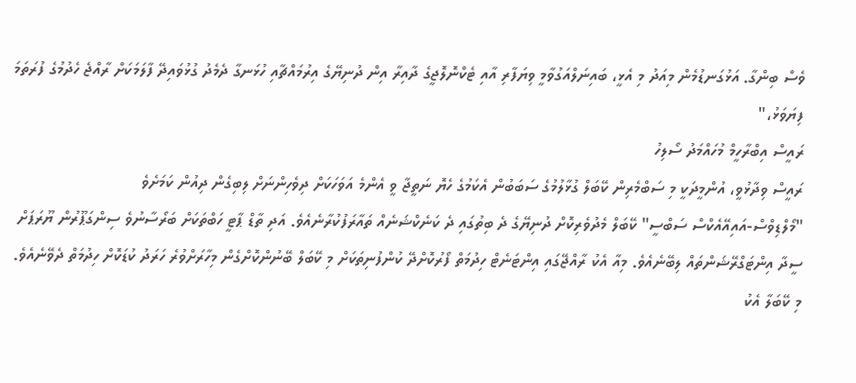ވެސް ބިންގާ. އަޅުގަނޑުމެން މިއަދު މި އެޅީ، ބައިނަލްއަގުވާމީ ވިޔަފާރި އާއި ޓެކްނޮލޮޖީގެ ދާއިރާ އިން ދުނިޔޭގެ އިރުމައްޗާއި ހުޅަނގާ ދެމެދު ގުޅުވައިދޭ ފާލަމަކަށް ރާއްޖެ ހެދުމުގެ ފުރަތަމަ ފިޔަވަޅު،"
ރައީސް އިބްރާހީމް މުހައްމަދު ސޯލިހު
ރައީސް ވިދާޅުވީ، އުންމީދަކީ މި ސަބްމެރިން ކޭބަލް ގުޅާލުމުގެ ސަބަބުން އެކަމުގެ ހެޔޮ ނަތީޖާ ވީ އެންމެ އަވަހަކަށް ދިވެހިންނަށް ލިބިގެން ދިއުން ކަމަށެވެ
"މޯލްޑިވްސް-އައިއޭއެކްސް ސަބްސީ" ކޭބަލް މެދުވެރިކޮށް ދުނިޔޭގެ ދެ ބިތުގައި ދެ ކަނެކްޝަނެއް ތައާރަފުކުރާނެއެވެ. އަދި ތާޑް ޕާޓީ ހަބްތަކަށް ބަރޯސާނުވެ ސިންގަޕޫރުން ޔޫރަޕަށް ސީދާ އިންޓަގްރޭޝަންތައް ލިބޭނެއެވެ. މިއާ އެކު ރާއްޖޭގައި އިންޓަނެޓް ހިދުމަތް ފޯރުކޮށްދޭ ކުންފުނިތަކަށް މި ކޭބަލް ބޭނުންކޮށްގެން މިހާރަށްވުރެ ހަރަދު ކުޑަކޮށް ހިދުމަތް ދެވޭނެއެވެ.
މި ކޭބަލާ އެކު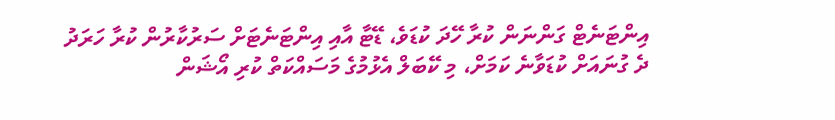އިންޓަނެޓް ގަންނަން ކުރާ ހޭދަ ކުޑަވެ، ޑޭޓާ އާއި އިންޓަނެޓަށް ސަރުކާރުން ކުރާ ހަރަދު ދެ ގުނައަށް ކުޑަވާނެ ކަމަށް، މި ކޭބަލް އެޅުމުގެ މަސައްކަތް ކުރި އޯޝަން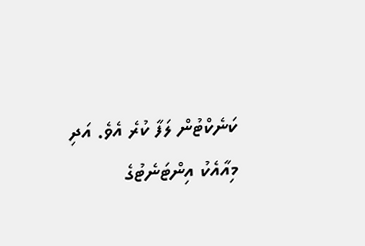ކަނެކްޓުން ލަފާ ކުރެ އެވެ. އަދި މިއާއެކު އިންޓަނެޓުގެ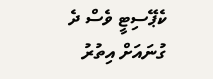ކެޕޭސިޓީ ވެސް ދެ ގުނައަށް އިތުރު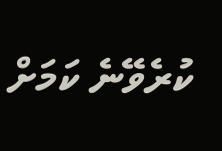ކުރެވޭނެ ކަމަށް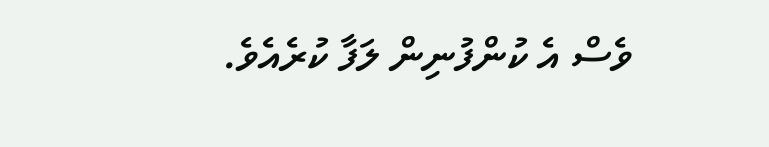ވެސް އެ ކުންފުނިން ލަފާ ކުރެއެވެ.